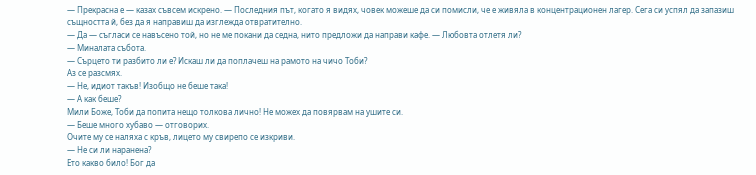— Прекрасна е — казах съвсем искрено. — Последния път, когато я видях, човек можеше да си помисли, че е живяла в концентрационен лагер. Сега си успял да запазиш същността й, без да я направиш да изглежда отвратително.
— Да — съгласи се навъсено той, но не ме покани да седна, нито предложи да направи кафе. — Любовта отлетя ли?
— Миналата събота.
— Сърцето ти разбито ли е? Искаш ли да поплачеш на рамото на чичо Тоби?
Аз се разсмях.
— Не, идиот такъв! Изобщо не беше така!
— А как беше?
Мили Боже, Тоби да попита нещо толкова лично! Не можех да повярвам на ушите си.
— Беше много хубаво — отговорих.
Очите му се наляха с кръв, лицето му свирепо се изкриви.
— Не си ли наранена?
Ето какво било! Бог да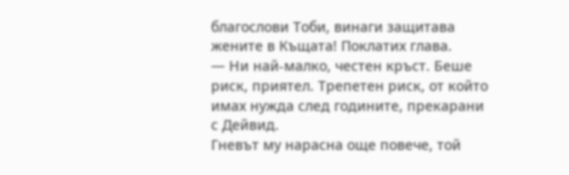благослови Тоби, винаги защитава жените в Къщата! Поклатих глава.
— Ни най-малко, честен кръст. Беше риск, приятел. Трепетен риск, от който имах нужда след годините, прекарани с Дейвид.
Гневът му нарасна още повече, той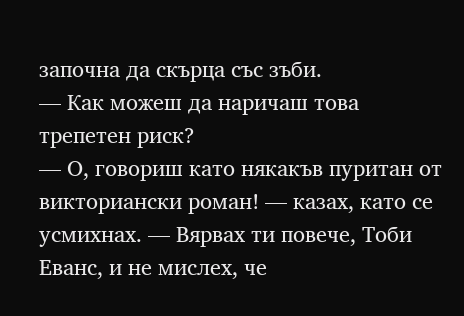започна да скърца със зъби.
— Как можеш да наричаш това трепетен риск?
— О, говориш като някакъв пуритан от викториански роман! — казах, като се усмихнах. — Вярвах ти повече, Тоби Еванс, и не мислех, че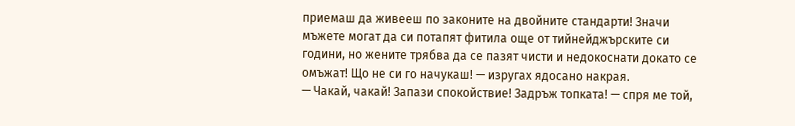приемаш да живееш по законите на двойните стандарти! Значи мъжете могат да си потапят фитила още от тийнейджърските си години, но жените трябва да се пазят чисти и недокоснати докато се омъжат! Що не си го начукаш! — изругах ядосано накрая.
— Чакай, чакай! Запази спокойствие! Задръж топката! — спря ме той,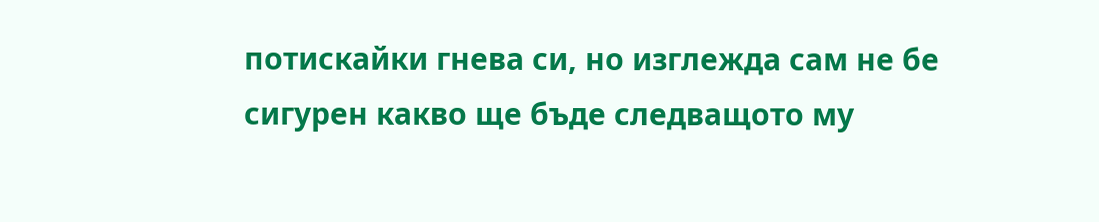потискайки гнева си, но изглежда сам не бе сигурен какво ще бъде следващото му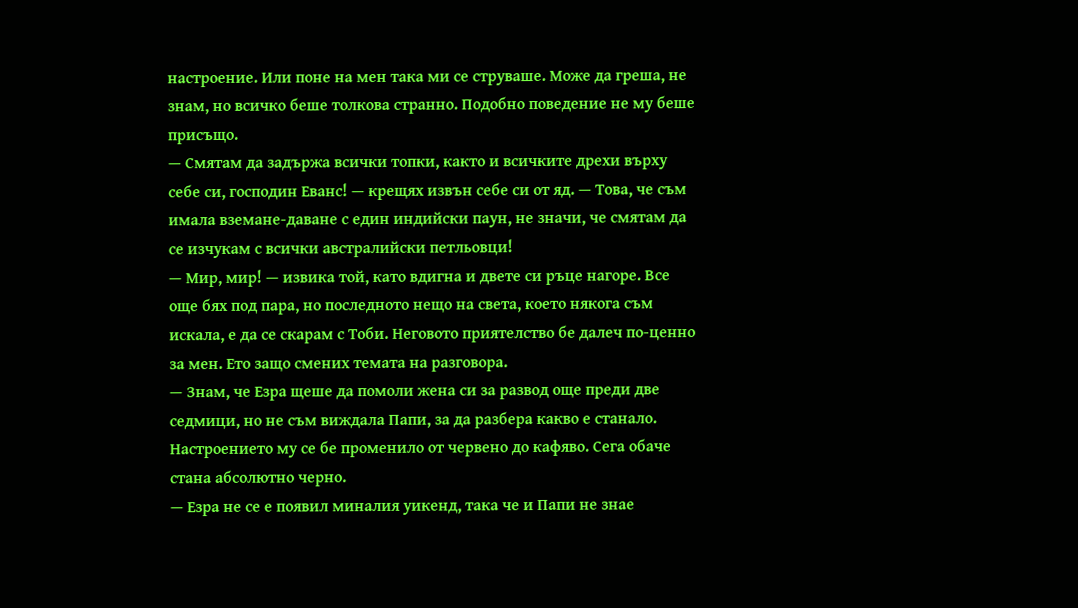настроение. Или поне на мен така ми се струваше. Може да греша, не знам, но всичко беше толкова странно. Подобно поведение не му беше присъщо.
— Смятам да задържа всички топки, както и всичките дрехи върху себе си, господин Еванс! — крещях извън себе си от яд. — Това, че съм имала вземане-даване с един индийски паун, не значи, че смятам да се изчукам с всички австралийски петльовци!
— Мир, мир! — извика той, като вдигна и двете си ръце нагоре. Все още бях под пара, но последното нещо на света, което някога съм искала, е да се скарам с Тоби. Неговото приятелство бе далеч по-ценно за мен. Ето защо смених темата на разговора.
— Знам, че Езра щеше да помоли жена си за развод още преди две седмици, но не съм виждала Папи, за да разбера какво е станало.
Настроението му се бе променило от червено до кафяво. Сега обаче стана абсолютно черно.
— Езра не се е появил миналия уикенд, така че и Папи не знае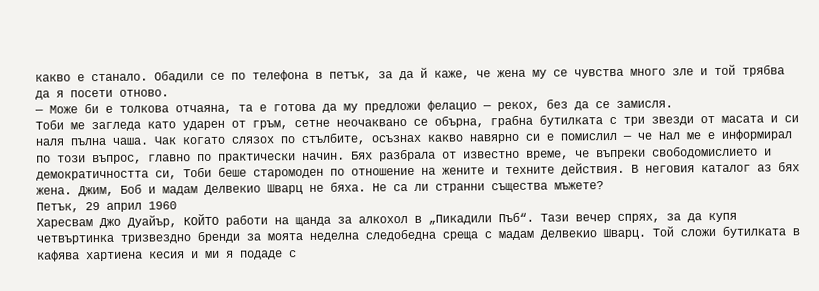какво е станало. Обадили се по телефона в петък, за да й каже, че жена му се чувства много зле и той трябва да я посети отново.
— Може би е толкова отчаяна, та е готова да му предложи фелацио — рекох, без да се замисля.
Тоби ме загледа като ударен от гръм, сетне неочаквано се обърна, грабна бутилката с три звезди от масата и си наля пълна чаша. Чак когато слязох по стълбите, осъзнах какво навярно си е помислил — че Нал ме е информирал по този въпрос, главно по практически начин. Бях разбрала от известно време, че въпреки свободомислието и демократичността си, Тоби беше старомоден по отношение на жените и техните действия. В неговия каталог аз бях жена. Джим, Боб и мадам Делвекио Шварц не бяха. Не са ли странни същества мъжете?
Петък, 29 април 1960
Харесвам Джо Дуайър, КОЙТО работи на щанда за алкохол в „Пикадили Пъб“. Тази вечер спрях, за да купя четвъртинка тризвездно бренди за моята неделна следобедна среща с мадам Делвекио Шварц. Той сложи бутилката в кафява хартиена кесия и ми я подаде с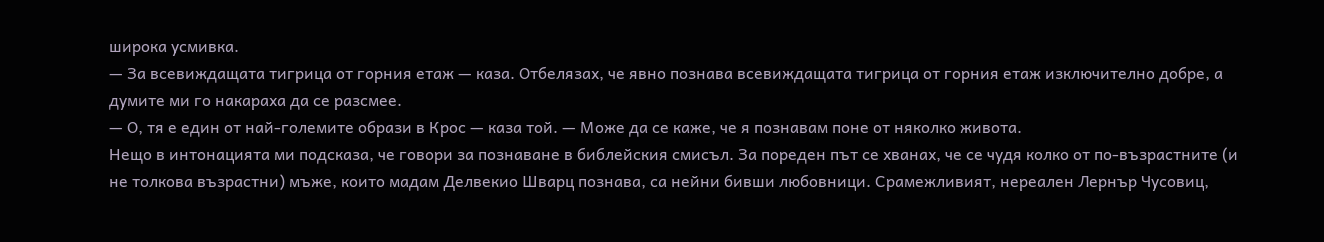широка усмивка.
— За всевиждащата тигрица от горния етаж — каза. Отбелязах, че явно познава всевиждащата тигрица от горния етаж изключително добре, а думите ми го накараха да се разсмее.
— О, тя е един от най-големите образи в Крос — каза той. — Може да се каже, че я познавам поне от няколко живота.
Нещо в интонацията ми подсказа, че говори за познаване в библейския смисъл. За пореден път се хванах, че се чудя колко от по-възрастните (и не толкова възрастни) мъже, които мадам Делвекио Шварц познава, са нейни бивши любовници. Срамежливият, нереален Лернър Чусовиц,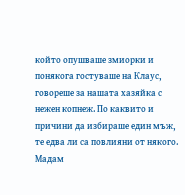който опушваше змиорки и понякога гостуваше на Клаус, говореше за нашата хазяйка с нежен копнеж. По каквито и причини да избираше един мъж, те едва ли са повлияни от някого. Мадам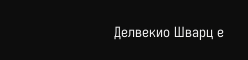Делвекио Шварц е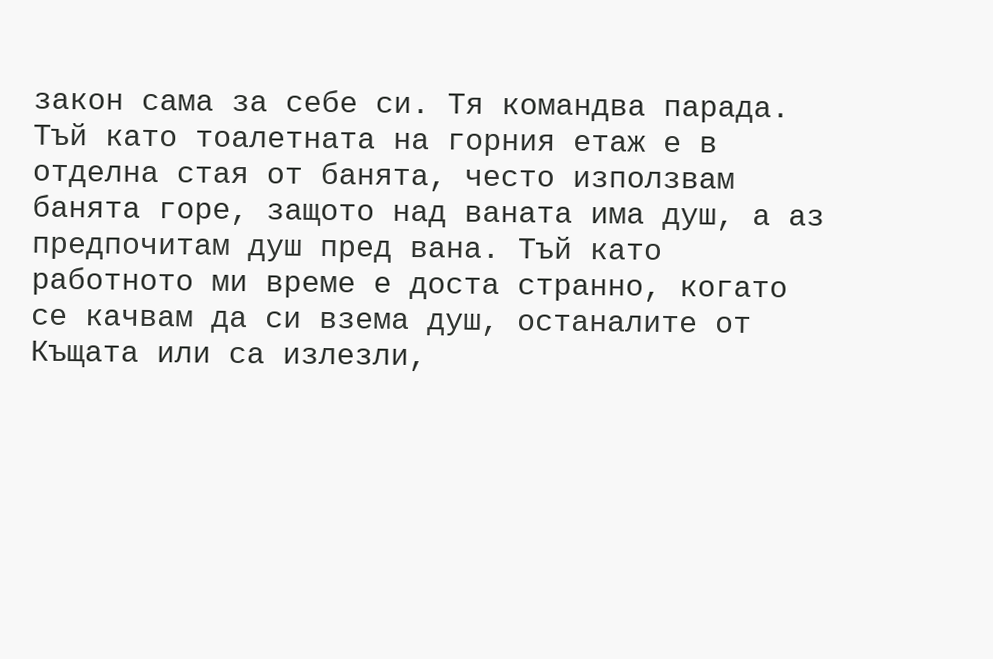закон сама за себе си. Тя командва парада.
Тъй като тоалетната на горния етаж е в отделна стая от банята, често използвам банята горе, защото над ваната има душ, а аз предпочитам душ пред вана. Тъй като работното ми време е доста странно, когато се качвам да си взема душ, останалите от Къщата или са излезли,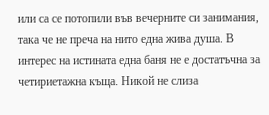или са се потопили във вечерните си занимания, така че не преча на нито една жива душа. В интерес на истината една баня не е достатъчна за четириетажна къща. Никой не слиза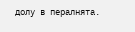долу в пералнята.